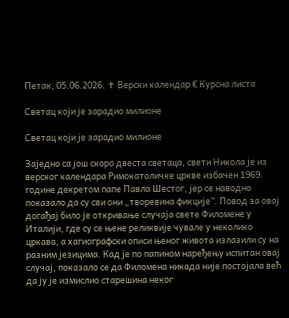Петак, 05.06.2026. ✝ Верски календар € Курсна листа

Светац који је зарадио милионе

Светац који је зарадио милионе

Заједно са још скоро двеста светаца, свети Никола је из верског календара Римокатоличке цркве избачен 1969. године декретом папе Павла Шестог, јер се наводно показало да су сви они „творевина фикције”. Повод за овај догађај било је откривање случаја свете Филомене у Италији, где су се њене реликвије чувале у неколико цркава, а хагиографски описи њеног живота излазили су на разним језицима. Кад је по папином наређењу испитан овај случај, показало се да Филомена никада није постојала већ да ју је измислио старешина неког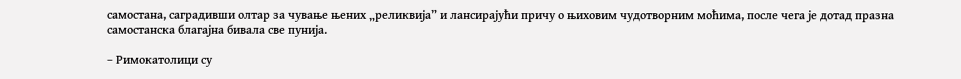самостана, саградивши олтар за чување њених „реликвија” и лансирајући причу о њиховим чудотворним моћима, после чега је дотад празна самостанска благајна бивала све пунија.

– Римокатолици су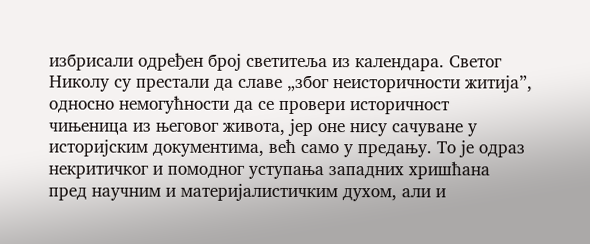избрисали одређен број светитеља из календара. Светог Николу су престали да славе „због неисторичности житија”, односно немогућности да се провери историчност чињеница из његовог живота, јер оне нису сачуване у историјским документима, већ само у предању. То је одраз некритичког и помодног уступања западних хришћана пред научним и материјалистичким духом, али и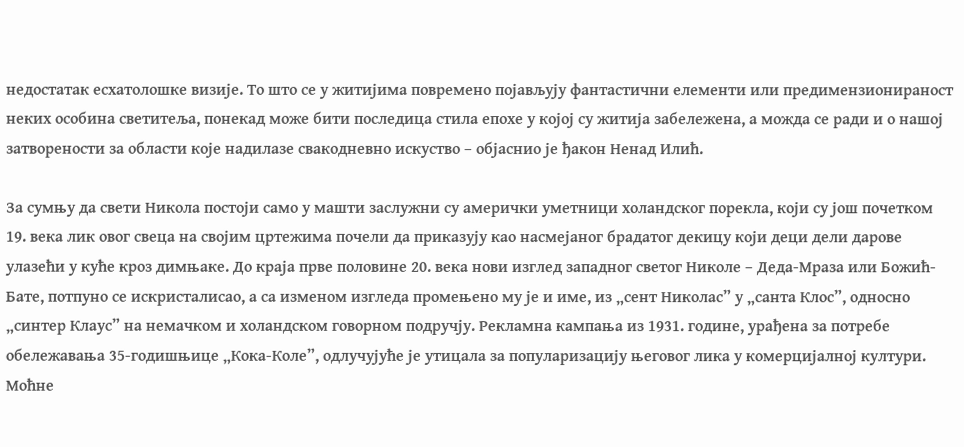недостатак есхатолошке визије. То што се у житијима повремено појављују фантастични елементи или предимензионираност неких особина светитеља, понекад може бити последица стила епохе у којој су житија забележена, а можда се ради и о нашој затворености за области које надилазе свакодневно искуство – објаснио је ђакон Ненад Илић.

За сумњу да свети Никола постоји само у машти заслужни су амерички уметници холандског порекла, који су још почетком 19. века лик овог свеца на својим цртежима почели да приказују као насмејаног брадатог декицу који деци дели дарове улазећи у куће кроз димњаке. До краја прве половине 20. века нови изглед западног светог Николе – Деда-Мраза или Божић-Бате, потпуно се искристалисао, а са изменом изгледа промењено му је и име, из „сент Николас” у „санта Клос”, односно „синтер Клаус” на немачком и холандском говорном подручју. Рекламна кампања из 1931. године, урађена за потребе обележавања 35-годишњице „Кока-Коле”, одлучујуће је утицала за популаризацију његовог лика у комерцијалној култури. Моћне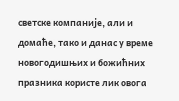светске компаније, али и домаће, тако и данас у време новогодишњих и божићних празника користе лик овога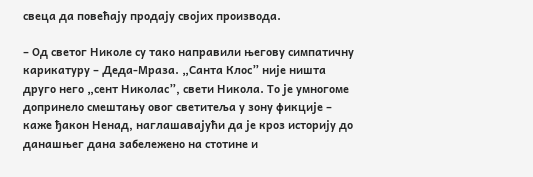свеца да повећају продају својих производа.

– Од светог Николе су тако направили његову симпатичну карикатуру – Деда-Мраза. „Санта Клос” није ништа друго него „сент Николас”, свети Никола. То је умногоме допринело смештању овог светитеља у зону фикције – каже ђакон Ненад, наглашавајући да је кроз историју до данашњег дана забележено на стотине и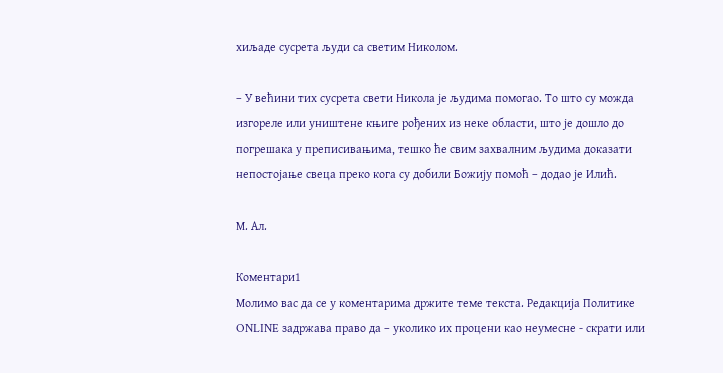хиљаде сусрета људи са светим Николом.

– У већини тих сусрета свети Никола је људима помогао. То што су можда изгореле или уништене књиге рођених из неке области, што је дошло до погрешака у преписивањима, тешко ће свим захвалним људима доказати непостојање свеца преко кога су добили Божију помоћ – додао је Илић.

М. Ал.

Коментари1
Молимо вас да се у коментарима држите теме текста. Редакција Политике ONLINE задржава право да – уколико их процени као неумесне - скрати или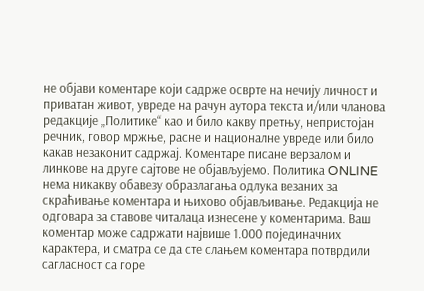не објави коментаре који садрже осврте на нечију личност и приватан живот, увреде на рачун аутора текста и/или чланова редакције „Политике“ као и било какву претњу, непристојан речник, говор мржње, расне и националне увреде или било какав незаконит садржај. Коментаре писане верзалом и линкове на друге сајтове не објављујемо. Политика ONLINE нема никакву обавезу образлагања одлука везаних за скраћивање коментара и њихово објављивање. Редакција не одговара за ставове читалаца изнесене у коментарима. Ваш коментар може садржати највише 1.000 појединачних карактера, и сматра се да сте слањем коментара потврдили сагласност са горе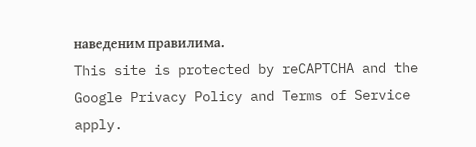наведеним правилима.
This site is protected by reCAPTCHA and the Google Privacy Policy and Terms of Service apply.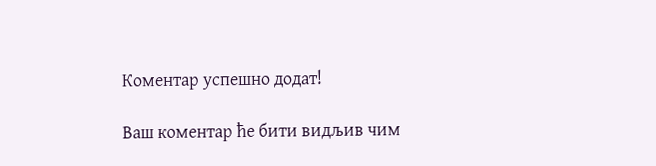Комeнтар успeшно додат!

Ваш комeнтар ћe бити видљив чим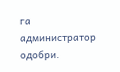га администратор одобри.